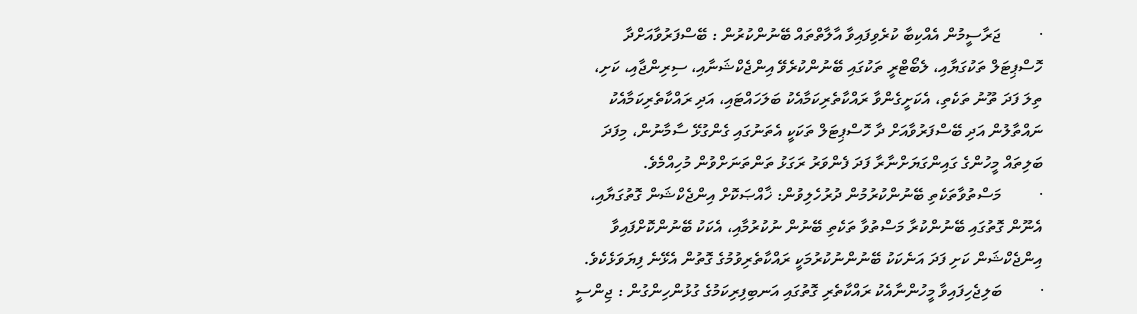·         ޖަރާސީމުން އެއްކިބާ ކުރެވިފައިވާ އާލާތްތައް ބޭނުންކުރުން : ބޭސްފަރުވާއަށްދާ ހޮސްޕިޓަލް ތަކުގަޔާއި، ލެބޯޓްރީ ތަކުގައި ބޭނުންކުރެވޭ އިންޖެކްޝަނާއި، ސިރިންޖާއި، ކަށި، ތިލަ ފަދަ ތޫނު ތަކެތި، އެކަށީގެންވާ ރައްކާތެރިކަމާއެކު ބަލަހައްޓައި، އަދި ރައްކާތެރިކަމާއެކު ނައްތާލުން އަދި ބޭސްފަރުވާއަށް ދާ ހޮސްޕިޓަލް ތަކަކީ އެތަނުގައި ގެންގުޅޭ ސާމާނުން، މިފަދަ ބަލިތައް މީހުންގެ ގައިންގަޔަށްނާރާ ފަދަ ފެންވަރު ރަގަޅު ތަންތަނަށްވުން މުހިއްމެވެ.
·         މަސްތުވާތަކެތި ބޭނުންކުރުމުން ދުރުހެލިވުން: ޚާއްޞަކޮށް އިންޖެކްޝަން ގޮތުގަޔާއި، އެނޫން ގޮތުގައި ބޭނުންކުރާ މަސްތުވާ ތަކެތި ބޭނުން ނުކުރުމާއި، އެކަކު ބޭނުންކޮށްފައިވާ އިންޖެކްޝަން ކަށި ފަދަ އަނެކަކު ބޭނުންނުކުރުމަކީ ރައްކާތެރިވުމުގެ ގޮތުން އެޅޭނެ ފިޔަވަޅެކެވެ.
·         ބަލިޖެހިފައިވާ މީހުންނާއެކު ރައްކާތެރި ގޮތުގައި އަނބިފިރިކަމުގެ ގުޅުންހިންގުން : ޖިންސީ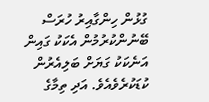ގުޅުން ހިންގާއިރު ހުރަސް ބޭނުންކުރުމުން އެކަކު ގައިން އަނެކަކު ގަޔަށް ބަލިއެރުން ކުޑަކުރެވެއެވެ. އަދި ތިމާގެ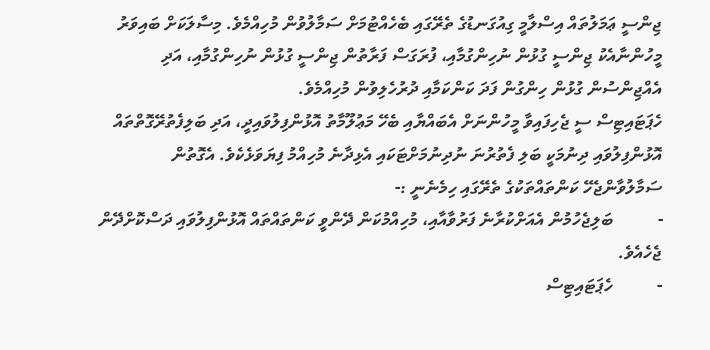ޖިންސީ ޢަމަލުތައް އިސްލާމީ ގިއުގަނޑުގެ ތެރޭގައި ބެހެއްޓުމަށް ސަމާލުވުން މުހިއްމެވެ. މިސާލަކަށް ބައިވަރު މީހުންނާއެކު ޖިންސީ ގުޅުން ނުހިންގުމާއި، ފުރަގަސް ފަރާތުން ޖިންސީ ގުޅުން ނުހިންގުމާއި، އަދި އެއްޖިންސުން ގުޅުން ހިންގުން ފަދަ ކަންކަމާއި ދުރުހެލިވުން މުހިއްމެވެ.
ހެޕަޓައިޓިސް ސީ ޖެހިފައިވާ މީހުންނަށް އެބައްޔާއި ބެހޭ މަޢުލޫމާތު އޮޅުންފިލުވައިދީ، އަދި ބަލިފެތުރޭގޮތްތައް އޮޅުންފިލުވައި ދިނުމަކީ ބަލި ފެތުރުނަ ނުދިނުމަށްޓަކައި އެޅިދާނެ މުހިއްމު ފިޔަވަޅެކެވެ. އެގޮތުން ސަމާލުވާންޖެހޭ ކަންތައްތަކުގެ ތެރޭގައި ހިމެނެނީ :-
-          ބަލިޖެހުމުން އެއަށްކުރާނެ ފަރުވާއާއި، މުހިއްމުކަން ދޭންވީ ކަންތައްތައް އޮޅުންފިލުވައި ދަސްކޮށްދޭން ޖެހެއެވެ.
-          ހެޕަޓައިޓިސް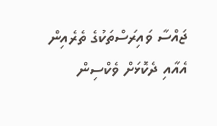ޖައްސާ ވައިރަސްތަކުގެ ތެރެއިން އެއާއި ދެކޮޅަށް ވެކްސިން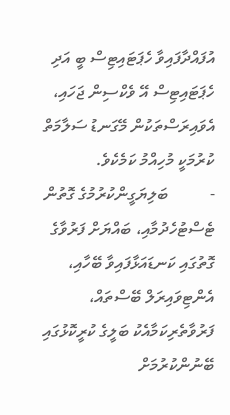އުފައްދާފައިވާ ހެޕަޓައިޓިސް ބީ އަދި ހެޕަޓައިޓިސް އޭ ވެކްސިން ޖަހައި، އެވައިރަސްތަކުން މޭގަނޑު ސަލާމަތް ކުރުމަކީ މުހިއްމު ކަމެކެވެ.
-          ބަލިޔަގީންކުރުމުގެ ގޮތުން ޓެސްޓުހެދުމާއި، ބައްޔަށް ފަރުވާގެ ގޮތުގައި ކަނޑައަޅާފައިވާ ބޭހާއި، އެންޓިވައިރަލް ބޭސްތައް، ފަރުވާތެރިކަމާއެކު ބަލީގެ ކުރީކޮޅުގައި ބޭނުންކުރުމަށް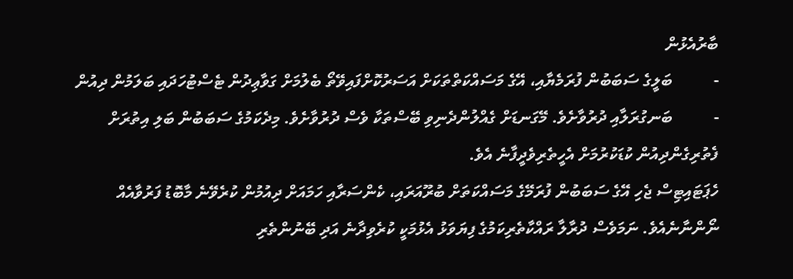ބާރުއެޅުން
-          ބަލީގެ ސަބަބުން ފުރަމެޔާއި، އޭގެ މަސައްކަތްތަކަށް އަސަރުކޮށްފައިވޭތޯ ބެލުމަށް ގަވާޢިދުން ޓެސްޓުހަދައި ބަލަމުން ދިއުން
-          ބަނގުރަލާއި ދުރުވާށެވެ. މޭގަނޑަށް ގެއްލުންދެނިވި ބޭސްތަކާ ވެސް ދުރުވާށެވެ. މިދެކަމުގެ ސަބަބުން ބަލި އިތުރަށް ފެތުރިގެންދިއުން ކުޑަކުރުމަށް އެހީތެރިވެދީފާނެ އެވެ.
ހެޕަޓައިޓިސް ޖެހި އޭގެ ސަބަބުން ފުރަމޭގެ މަސައްކަތަށް ބުރޫއަރައި، ކެންސަރާއި ހަމައަށް ދިއުމުން ކުރެވޭނެ މާބޮޑު ފަރުވާއެއް ނޯންނާނެއެވެ. ނަމަވެސް ދުރާލާ ރައްކާތެރިކަމުގެ ފިޔަވަޅު އެޅުމަކީ ކުރެވިދާނެ އަދި ބޭނުންތެރި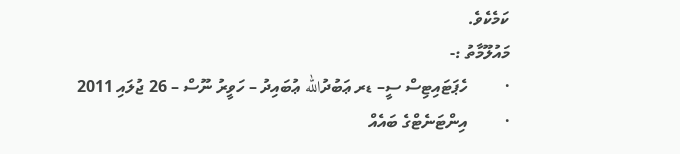ކަމެކެވެ.
މައުލޫމާތު :-
·         ހެޕަޓައިޓިސް ސީ– ޑރ ޢަބުދުالله ޢުބައިދު – ހަވީރު ނޫސް – 26 ޖުލައި 2011
·         އިންޓަނެޓްގެ ބައެއް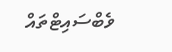ވެބްސައިޓްތައް